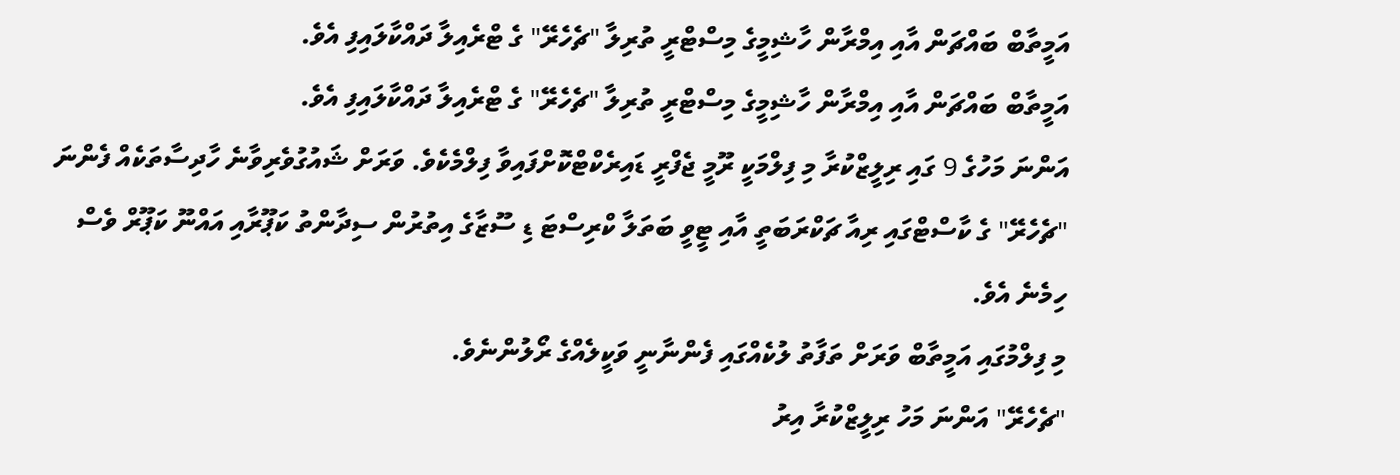އަމީތާބް ބައްޗަން އާއި އިމްރާން ހާޝިމީގެ މިސްޓްރީ ތުރިލާ "ޗެހެރޭ" ގެ ޓްރެއިލާ ދައްކާލައިފި އެވެ.
އަމީތާބް ބައްޗަން އާއި އިމްރާން ހާޝިމީގެ މިސްޓްރީ ތުރިލާ "ޗެހެރޭ" ގެ ޓްރެއިލާ ދައްކާލައިފި އެވެ.
އަންނަ މަހުގެ 9 ގައި ރިލީޒްކުރާ މި ފިލްމަކީ ރޫމީ ޖެފްރީ ޑައިރެކްޓްކޮށްފައިވާ ފިލްމެކެވެ. ވަރަށް ޝައުގުވެރިވާނެ ހާދިސާތަކެއް ފެންނަ "ޗެހެރޭ" ގެ ކާސްޓްގައި ރިއާ ޗަކްރަބަތީ އާއި ޓީވީ ބަތަލާ ކްރިސްޓަ ޑި ސޫޒާގެ އިތުރުން ސިދާންތު ކަޕޫރާއި އައްނޫ ކަޕޫރް ވެސް ހިމެނެ އެވެ.
މި ފިލްމުގައި އަމީތާބް ވަރަށް ތަފާތު ލުކެއްގައި ފެންނާނީ ވަކީލެއްގެ ރޯލުންނެވެ.
"ޗެހެރޭ" އަންނަ މަހު ރިލީޒްކުރާ އިރު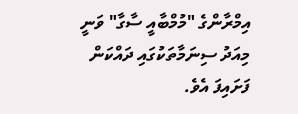އިމްރާންގެ "މުމްބާއީ ސާގާ" ވަނީ މިއަދު ސިނަމާތަކުގައި ދައްކަން ފަށައިފަ އެވެ.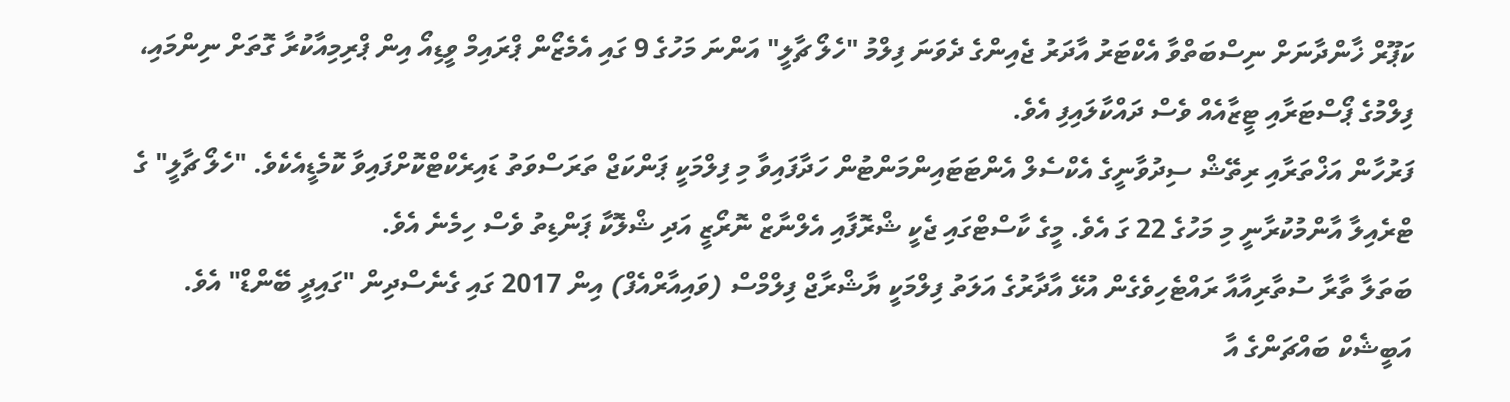ކަޕޫރް ޚާންދާނަށް ނިސްބަތްވާ އެކްޓަރު އާދަރު ޖެއިންގެ ދެވަނަ ފިލްމު "ހެލޯ ޗާލީ" އަންނަ މަހުގެ 9 ގައި އެމެޒޯން ޕްރައިމް ވީޑިއޯ އިން ޕްރިމިއާކުރާ ގޮތަށް ނިންމައި، ފިލްމުގެ ޕޯސްޓަރާއި ޓީޒާއެއް ވެސް ދައްކާލައިފި އެވެ.
ފަރުހާން އަޚްތަރާއި ރިތޭޝް ސިދުވާނީގެ އެކްސެލް އެންޓަޓައިންމަންޓުން ހަދާފައިވާ މި ފިލްމަކީ ޕަންކަޖް ތަރަސްވަތު ޑައިރެކްޓްކޮށްފައިވާ ކޮމެޑީއެކެވެ. "ހެލޯ ޗާލީ" ގެ ޓްރެއިލާ އާންމުކުރާނީ މި މަހުގެ 22 ގަ އެވެ. މީގެ ކާސްޓްގައި ޖެކީ ޝްރޮފާއި އެލްނާޒް ނޮރޯޒީ އަދި ޝްލޮކާ ޕަންޑިތު ވެސް ހިމެނެ އެވެ.
ބަތަލާ ތާރާ ސުތާރިއާއާ ރައްޓެހިވެގެން އުޅޭ އާދާރުގެ އަލަތު ފިލްމަކީ ޔާޝްރާޖް ފިލްމްސް (ވައިއާރްއެފް) އިން 2017 ގައި ގެނެސްދިން "ގައިދީ ބޭންޑް" އެވެ.
އަބީޝެކް ބައްޗަންގެ އާ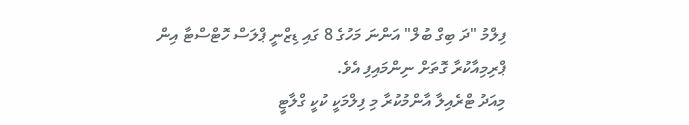ފިލްމު "ދަ ބިގް ބުލް" އަންނަ މަހުގެ 8 ގައި ޑިޒްނީ ޕްލަސް ހޮޓްސްޓާ އިން ޕްރިމިއާކުރާ ގޮތަށް ނިންމައިފި އެވެ.
މިއަދު ޓްރެއިލާ އާންމުކުރާ މި ފިލްމަކީ ކުކީ ގްލާޓީ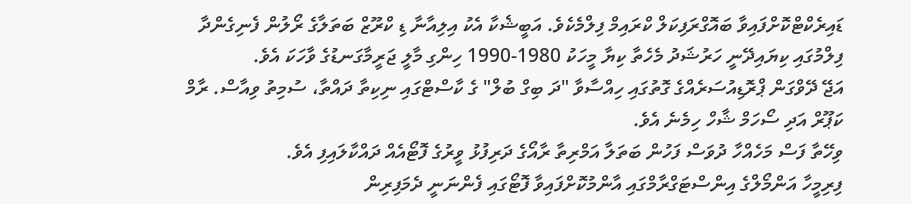ޑައިރެކްޓްކޮށްފައިވާ ބައޮގްރަފިކަލް ކްރައިމް ފިލްމެކެވެ. އަބީޝެކާ އެކު އިލިއާނާ ޑި ކްރޫޒް ބަތަލާގެ ރޯލުން ފެނިގެންދާ ފިލްމުގައި ކިޔައިދޭނީ ހަރުޝަދު މެހެތާ ކިޔާ މީހަކު 1980-1990 ހިންގި މާލީ ޖަރީމާގަނޑުގެ ވާހަކަ އެވެ.
އަޖޭ ދޭވްގަން ޕްރޮޑިއުސަރެއްގެ ގޮތުގައި ހިއްސާވާ "ދަ ބިގް ބުލް" ގެ ކާސްޓްގައި ނިކިތާ ދައްތާ، ސުމިތު ވިއާސް. ރާމް ކަޕޫރް އަދި ސޯހަމް ޝާހް ހިމެނެ އެވެ.
ވިހޭތާ ފަސް މަހެއްހާ ދުވަސް ފަހުން ބަތަލާ އަމްރިތާ ރާއޯގެ ދަރިފުޅު ވީރުގެ ފޮޓޯއެއް ދައްކާލައިފި އެވެ.
ފިރިމީހާ އަންމޯލްގެ އިންސްޓަގްރާމްގައި އާންމުކޮށްފައިވާ ފޮޓޯގައި ފެންނަނީ ދެމަފިރިން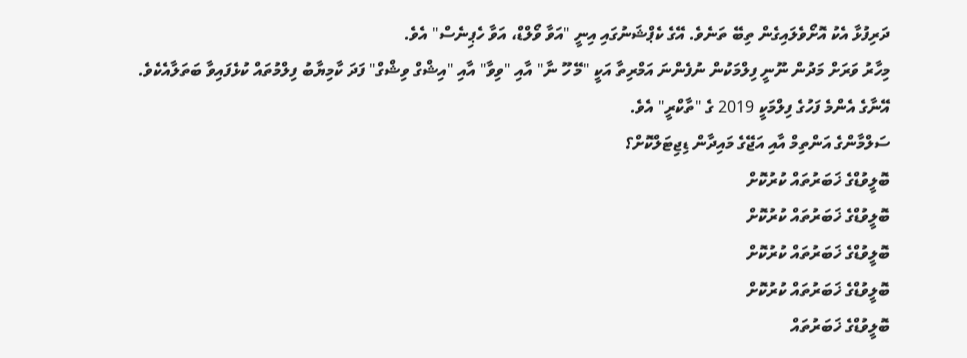ދަރިފުޅާ އެކު އޮށޯވެލައިގެން ތިބޭ ތަނެވެ. އޭގެ ކެޕްޝަނުގައި އިނީ "އަވާ ވޯލްޑް، އަވާ ހެޕިނެސް" އެވެ.
މިހާރު ވަރަށް މަދުން ނޫނީ ފިލްމަކުން ނުފެންނަ އަމްރިތާ އަކީ "މޭ ހޫ ނާ" އާއި "ވިވާ" އާއި "އިޝްގް ވިޝްގް" ފަދަ ކާމިޔާބު ފިލްމުތައް ކުޅެފައިވާ ބަތަލާއެކެވެ.
އޭނާގެ އެންމެ ފަހުގެ ފިލްމަކީ 2019 ގެ "ތާކްރީ" އެވެ.
ސަލްމާންގެ އަންތިމް އާއި އަޖޭގެ މައިދާން ޑިޖިޓަލްކޮށް؟
ބޮލީވުޑްގެ ޚަބަރުތައް ކުރުކޮށް
ބޮލީވުޑްގެ ޚަބަރުތައް ކުރުކޮށް
ބޮލީވުޑްގެ ޚަބަރުތައް ކުރުކޮށް
ބޮލީވުޑްގެ ޚަބަރުތައް ކުރުކޮށް
ބޮލީވުޑްގެ ޚަބަރުތައް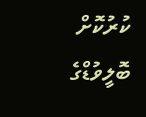ކުރުކޮށް
ބޮލީވުޑްގެ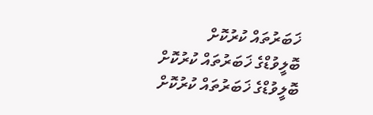ޚަބަރުތައް ކުރުކޮށް
ބޮލީވުޑްގެ ޚަބަރުތައް ކުރުކޮށް
ބޮލީވުޑްގެ ޚަބަރުތައް ކުރުކޮށް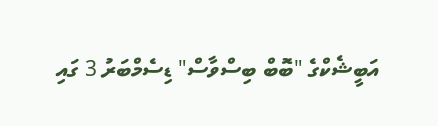އަބީޝެކްގެ "ބޮބް ބިސްވާސް" ޑިސެމްބަރު 3 ގައި